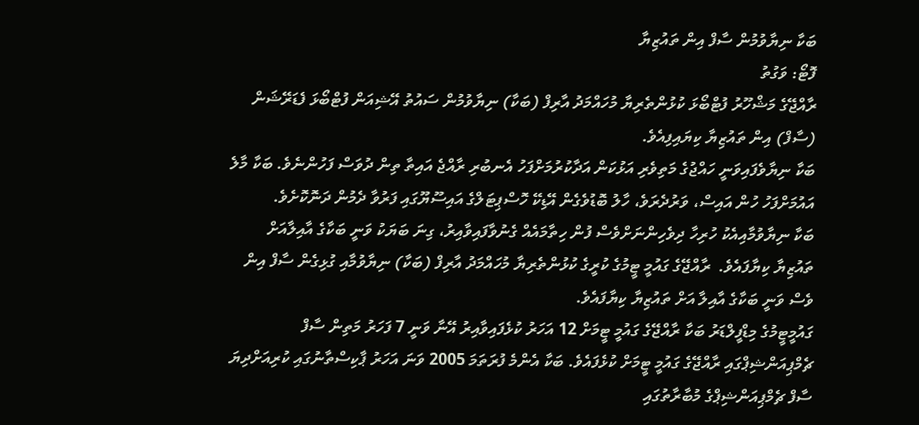ބަކާ ނިޔާވުމުން ސާފް އިން ތައުޒިޔާ
ފޮޓޯ: ވަގުތު
ރާއްޖޭގެ މަޝްހޫރު ފުޓްބޯޅަ ކުޅުންތެރިޔާ މުހައްމަދު އާރިފް (ބަކާ) ނިޔާވުމުން ސައުތު އޭޝިއަން ފުޓްބޯޅަ ފެޑަރޭޝަން (ސާފް) އިން ތައުޒިޔާ ކިޔައިފިއެވެ.
ބަކާ ނިޔާވެފައިވަނީ ހައްޖުގެ މަތިވެރި އަޅުކަން އަދާކުރުމަށްފަހު އެނބުރި ރާއްޖެ އައިތާ ތިން ދުވަސް ފަހުންނެވެ. ބަކާ މާލެ އައުމަށްފަހު ހުން އައިސް، ވަރުދެރަވެ، ހާލު ބޮޑުވެގެން އޭޑިކޭ ހޮސްޕިޓަލްގެ އައިސޫޔޫގައި ފަރުވާ ދެމުން ދަނޮކޮށެވެ.
ބަކާ ނިޔާވުމާއިއެކު ހުރިހާ ދިވެހިންނަށްވެސް ފުން ހިތާމައެއް ގެނުވާފައިވާއިރު، ގިނަ ބަޔަކު ވަނީ ބަކާގެ އާއިލާއަށް ތައުޒިޔާ ކިޔާފައެވެ.  ރާއްޖޭގެ ގައުމީ ޓީމުގެ ކުރީގެ ކުޅުންތެރިޔާ މުހައްމަދު އާރިފް (ބަކާ) ނިޔާވުމާއި ގުޅިގެން ސާފް އިން ވެސް ވަނީ ބަކާގެ އާއިލާ އަށް ތައުޒިޔާ ކިޔާފައެވެ.
ގައުމީޓީމުގެ މިޑްފީލްޑަރު ބަކާ ރާއްޖޭގެ ގައުމީ ޓީމަށް 12 އަހަރު ކުޅެފައިވާއިރު އޭނާ ވަނީ 7 ފަހަރު މަތިން ސާފް ޗެމްޕިއަންޝިޕްގައި ރާއްޖޭގެ ގައުމީ ޓީމަށް ކުޅެފައެވެ. ބަކާ އެންމެ ފުރަތަމަ 2005 ވަނަ އަހަރު ޕާކިސްތާނުގައި ކުރިއަށްދިޔަ ސާފް ޗެމްޕިއަންޝިޕްގެ މުބާރާތުގައި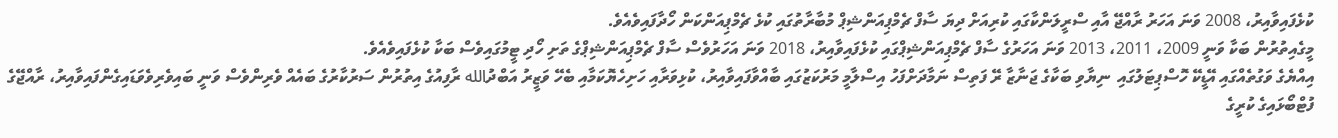ކުޅެފައިވާއިރު، 2008 ވަނަ އަހަރު ރާއްޖޭ އާއި ސްރީލަންކާގައި ކުރިއަށް ދިޔަ ސާފް ޗެމްޕިއަންޝިޕް މުބާރާތުގައި ކުޅެ ޗެމްޕިއަންކަން ހޯދާފައިވެއެވެ.
މީގެއިތުރުން ބަކާ ވަނީ 2009، 2011، 2013 ވަނަ އަހަރުގެ ސާފް ޗެމްޕިއަންޝިޕްގައި ކުޅެފައިވާއިރު، 2018 ވަނަ އަހަރުވެސް ސާފް ޗެމްޕިއަންޝިޕްގެ ތަށި ހޯދި ޓީމުގައިވެސް ބަކާ ކުޅެފައިވެއެވެ.
އިއްޔެގެ ވަގުތެއްގައި އޭޑީކޭ ހޮސްޕިޓަލުގައި  ނިޔާވި ބަކާގެ ޖަނާޒާ ރޭ ފަތިސް ނަމާދަށްފަހު އިސްލާމީ މަރުކަޒުގައި ބާއްވާފައިވާއިރު، ކުޅިވަރާއި ހަށިހެޔޮކަމާއި ބެހޭ ވަޒީރު އަބްދުالله ރާފިއުގެ އިތުރުން ސަރުކާރުގެ ބައެއް ވެރިންވެސް ވަނީ ބައިވެރިވެވަޑައިގެންފައިވާއިރު، ރާއްޖޭގެ ފުޓްބޯޅައިގެ ކުރީގެ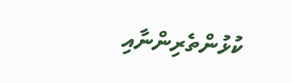ކުޅުންތެރިންނާއި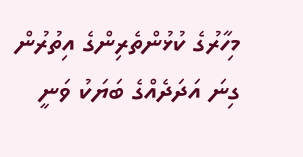މިހާރުގެ ކުޅުންތެރިންގެ އިތުރުން ގިނަ އަދަދެއްގެ ބަޔަކު ވަނީ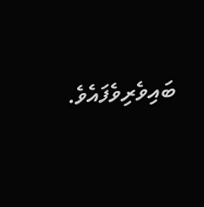ބައިވެރިވެފައެވެ.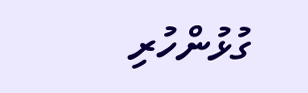ގުޅުންހުރި